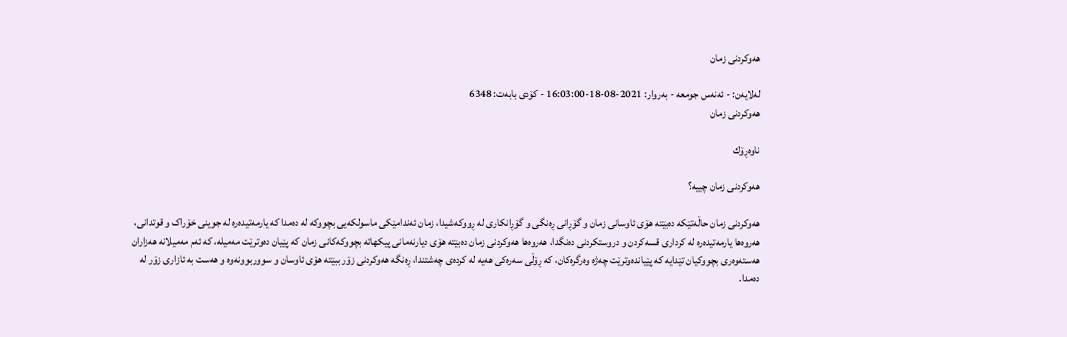هەوکردنی زمان

له‌لایه‌ن: - ئەنەس جومعە - به‌روار: 2021-08-18-16:03:00 - کۆدی بابەت: 6348
هەوکردنی زمان

ناوه‌ڕۆك

هەوکردنی زمان چییە؟

هەوکردنی زمان حاڵەتێکە دەبێتە هۆی ئاوسانی زمان و گۆڕانی ڕەنگی و گۆڕانکاری لە ڕووکەشیدا، زمان ئەندامێکی ماسولکەیی بچووکە لە دەمدا کە یارمەتیدەرە لە جوینی خۆراک و قوتدانی، هەروەها یارمەتیدەرە لە کرداری قسەکردن و دروستکردنی دەنگدا، هەروەها هەوکردنی زمان دەبێتە هۆی دیارنەمانی پیکهاتە بچووکەکانی زمان کە پێیان دەوترێت مەمیلە، کە ئەم مەمیلانە هەزاران هەستەوەری بچووکیان تێدایە کە پێیاندەوترێت چەژە وەرگرەکان، کە ڕۆڵی سەرەکی هەیە لە کردەی چەشتندا، ڕەنگە هەوکردنی زۆر ببێتە هۆی ئاوسان و سووربوونەوە و هەست بە ئازاری زۆر لە دەمدا.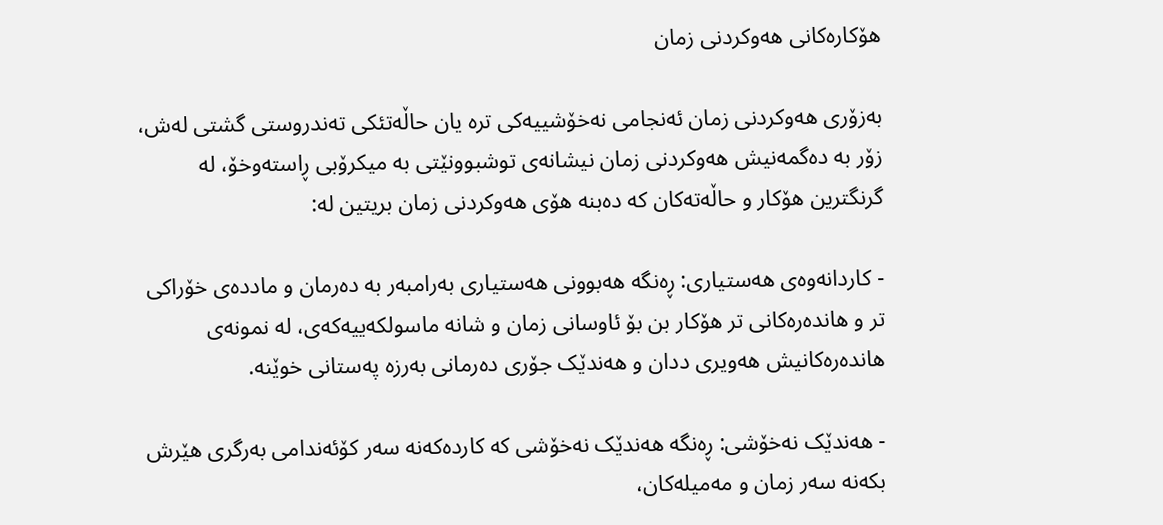هۆکارەکانی هەوکردنی زمان

بەزۆری هەوکردنی زمان ئەنجامی نەخۆشییەکی ترە یان حاڵەتئکی تەندروستی گشتی لەش، زۆر بە دەگمەنیش هەوکردنی زمان نیشانەی توشبوونێتی بە میکرۆبی ڕاستەوخۆ، لە گرنگترین هۆکار و حاڵەتەکان کە دەبنە هۆی هەوکردنی زمان بریتین لە:

- کاردانەوەی هەستیاری: ڕەنگە هەبوونی هەستیاری بەرامبەر بە دەرمان و ماددەی خۆراکی تر و هاندەرەکانی تر هۆکار بن بۆ ئاوسانی زمان و شانە ماسولکەییەکەی، لە نمونەی هاندەرەکانیش هەویری ددان و هەندێک جۆری دەرمانی بەرزە پەستانی خوێنە.

- هەندێک نەخۆشی: ڕەنگە هەندێک نەخۆشی کە کاردەکەنە سەر کۆئەندامی بەرگری هێرش بکەنە سەر زمان و مەمیلەکان،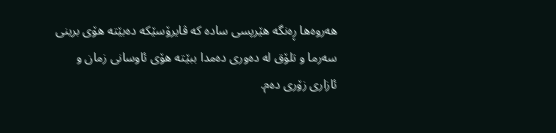هەروەها ڕەنگە هێرپسی سادە کە ڤایرۆسێکە دەبێتە هۆی برینی سەرما و تلۆق لە دەوری دەمدا ببێتە هۆی ئاوسانی زمان و ئازاری زۆری دەم.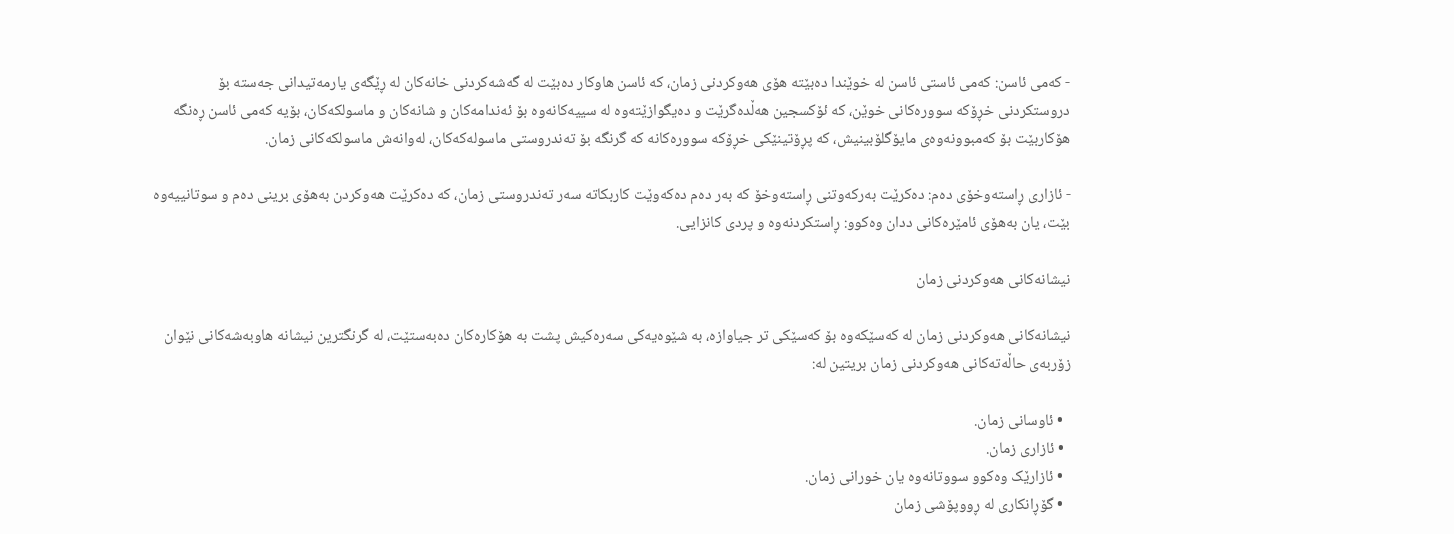- کەمی ئاسن: کەمی ئاستی ئاسن لە خوێندا دەبێتە هۆی هەوکردنی زمان، کە ئاسن هاوکار دەبێت لە گەشەکردنی خانەکان لە ڕێگەی یارمەتیدانی جەستە بۆ دروستکردنی خڕۆکە سوورەکانی خوێن، کە ئۆکسجین هەڵدەگرێت و دەیگوازێتەوە لە سییەکانەوە بۆ ئەندامەکان و شانەکان و ماسولکەکان، بۆیە کەمی ئاسن ڕەنگە هۆکاربێت بۆ کەمبوونەوەی مایۆگلۆبینیش، کە پڕۆتینێکی خڕۆکە سوورەکانە کە گرنگە بۆ تەندروستی ماسولەکەکان، لەوانەش ماسولکەکانی زمان.

- ئازاری ڕاستەوخۆی دەم: دەکرێت بەرکەوتنی ڕاستەوخۆ کە بەر دەم دەکەوێت کاربکاتە سەر تەندروستی زمان، کە دەکرێت هەوکردن بەهۆی برینی دەم و سوتانییەوە بێت، یان بەهۆی ئامێرەکانی ددان وەکوو: ڕاستکردنەوە و پردی کانزایی.

نیشانەکانی هەوکردنی زمان

نیشانەکانی هەوکردنی زمان لە کەسێکەوە بۆ کەسێکی تر جیاوازە، بە شێوەیەکی سەرەکیش پشت بە هۆکارەکان دەبەستێت، لە گرنگترین نیشانە هاوبەشەکانی نێوان زۆربەی حاڵەتەکانی هەوکردنی زمان بریتین لە:

  • ئاوسانی زمان.
  • ئازاری زمان.
  • ئازارێک وەکوو سووتانەوە یان خورانی زمان.
  • گۆڕانکاری لە ڕووپۆشی زمان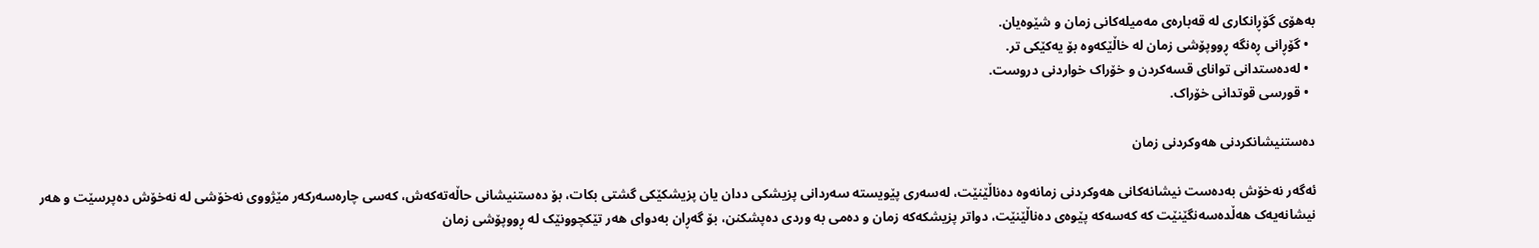بەهۆی گۆڕانکاری لە قەبارەی مەمیلەکانی زمان و شێوەیان.
  • گۆڕانی ڕەنگە ڕووپۆشی زمان لە خاڵێکەوە بۆ یەکێکی تر.
  • لەدەستدانی توانای قسەکردن و خۆراک خواردنی دروست.
  • قورسی قوتدانی خۆراک.

دەستنیشانکردنی هەوکردنی زمان

ئەگەر نەخۆش بەدەست نیشانەکانی هەوکردنی زمانەوە دەناڵێنێت، لەسەری پێویستە سەردانی پزیشکی ددان یان پزیشکێکی گشتی بکات، بۆ دەستنیشانی حاڵەتەکەش، کەسی چارەسەرکەر مێژووی نەخۆشی لە نەخۆش دەپرسێت و هەر نیشانەیەک هەڵدەسەنگێنێت کە کەسەکە پێوەی دەناڵێنێت، دواتر پزیشکەکە زمان و دەمی بە وردی دەپشکنن، بۆ گەڕان بەدوای هەر تێکچوونێک لە ڕووپۆشی زمان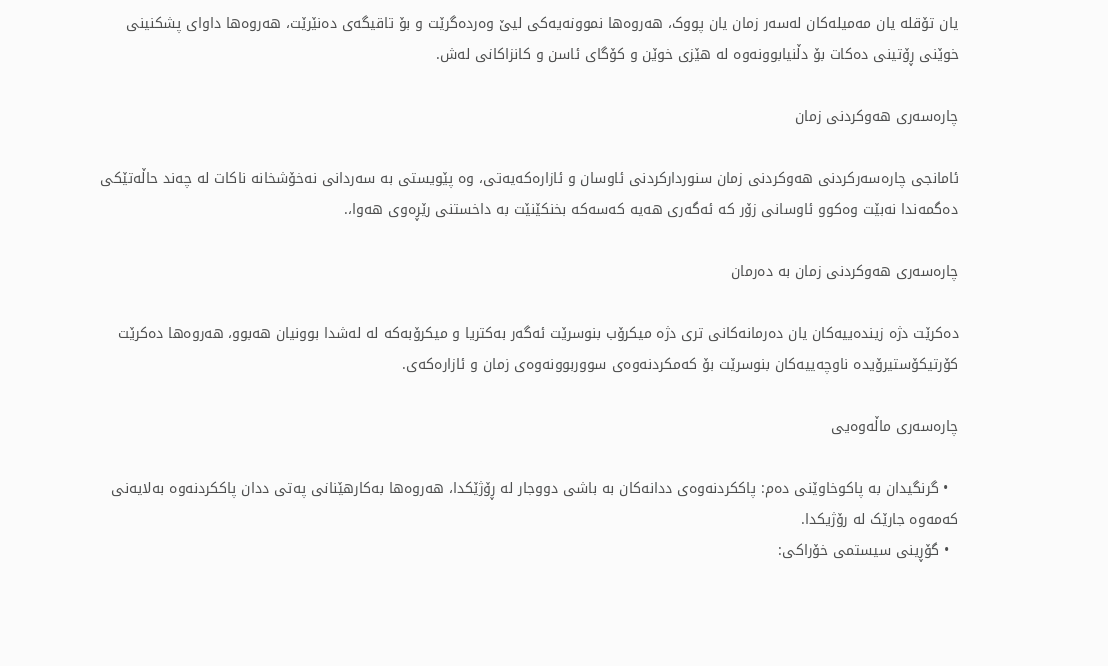یان تۆقلە یان مەمیلەکان لەسەر زمان یان پووک، هەروەها نموونەیەکی لیێ وەردەگرێت و بۆ تاقیگەی دەنێرێت، هەروەها داوای پشکنینی خوێنی ڕۆتینی دەکات بۆ دڵنیابوونەوە لە هێزی خوێن و کۆگای ئاسن و کانزاکانی لەش.

چارەسەری هەوکردنی زمان

ئامانجی چارەسەرکردنی هەوکردنی زمان سنوردارکردنی ئاوسان و ئازارەکەیەتی، وە پێویستی بە سەردانی نەخۆشخانە ناکات لە چەند حاڵەتێکی دەگمەندا نەبێت وەکوو ئاوسانی زۆر کە ئەگەری هەیە کەسەکە بخنکێنێت بە داخستنی رێڕەوی هەوا،.

چارەسەری هەوکردنی زمان بە دەرمان

دەکرێت دژە زیندەییەکان یان دەرمانەکانی تری دژە میکرۆب بنوسرێت ئەگەر بەکتریا و میکرۆبەکە لە لەشدا بوونیان هەبوو، هەروەها دەکرێت کۆرتیکۆستیرۆیدە ناوچەییەکان بنوسرێت بۆ کەمکردنەوەی سووربوونەوەی زمان و ئازارەکەی.

چارەسەری ماڵەوەیی

  • گرنگیدان بە پاکوخاوێنی دەم: پاککردنەوەی ددانەکان بە باشی دووجار لە ڕۆژێکدا، هەروەها بەکارهێنانی پەتی ددان پاککردنەوە بەلایەنی کەمەوە جارێک لە رۆژیکدا.
  • گۆڕینی سیستمی خۆراکی: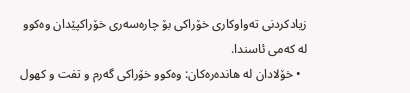زیادکردنی تەواوکاری خۆراکی بۆ چارەسەری خۆراکپێدان وەکوو لە کەمی ئاسندا.
  • خۆلادان لە هاندەرەکان: وەکوو خۆراکی گەرم و تفت و کهول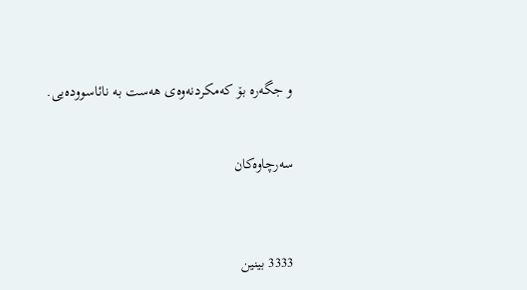و جگەرە بۆ کەمکردنەوەی هەست بە نائاسوودەیی.


سەرچاوەکان



3333 بینین